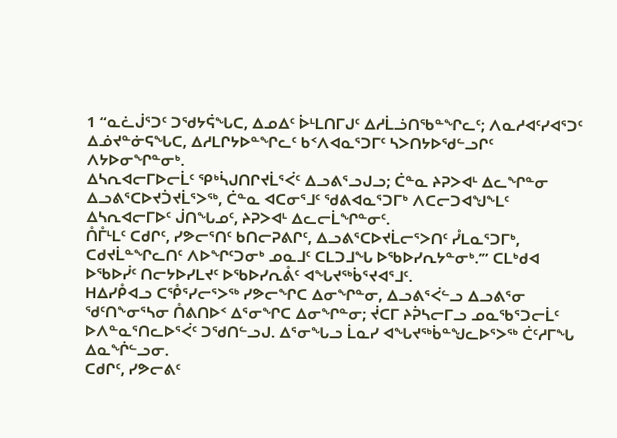1 “ᓇᓛᒎᕐᑐᑦ ᑐᖁᔭᕌᖓᑕ, ᐃᓄᐃᑦ ᐆᒻᒪᑎᒥᒍᑦ ᐃᓱᒫᓘᑎᖃᓐᖏᓚᑦ; ᐱᓇᓱᐊᑦᓯᐊᕐᑐᑦ ᐃᓅᔪᓐᓃᕋᖓᑕ, ᐃᓱᒪᒋᔭᐅᓐᖏᓚᑦ ᑲᑉᐱᐊᓇᕐᑐᒥᑦ ᓴᐳᑎᔭᐅᖁᓪᓗᒋᑦ ᐱᔭᐅᓂᖏᓐᓂᒃ.
ᐃᓴᕆᐊᓕᒥᐅᓕᒫᑦ ᕿᒃᓵᒍᑎᒋᔪᒫᕐᐹᑦ ᐃᓗᕕᕐᓗᒍᓗ; ᑖᓐᓇ ᔨᕈᐳᐊᒻ ᐃᓚᖏᓐᓂ ᐃᓗᕕᕐᑕᐅᔪᑑᔪᒫᕐᐳᖅ, ᑖᓐᓇ ᐊᑕᓂᕐᒧᑦ ᖁᕕᐊᓇᕐᑐᒥᒃ ᐱᑕᓕᑐᐊᖑᖕᒪᑦ ᐃᓴᕆᐊᓕᒥᐅᑦ ᒎᑎᖓᓄᑦ, ᔨᕈᐳᐊᒻ ᐃᓚᓕᒫᖏᓐᓂᑦ.
ᑍᒤᒻᒪᑦ ᑕᑯᒋᑦ, ᓯᕗᓕᕐᑎᑦ ᑲᑎᓕᕈᕕᒋᑦ, ᐃᓗᕕᕐᑕᐅᔪᒫᓕᕐᐳᑎᑦ ᓮᒪᓇᕐᑐᒥᒃ, ᑕᑯᔪᒫᓐᖏᓚᑎᑦ ᐱᐅᖏᑦᑐᓂᒃ ᓄᓇᒧᑦ ᑕᒪᑐᒧᖓ ᐅᖃᐅᓯᕆᔭᓐᓂᒃ.’” ᑕᒪᒃᑯᐊ ᐅᖃᐅᓰᑦ ᑎᓕᔭᐅᓯᒪᔪᑦ ᐅᖃᐅᓯᕆᕔᑦ ᐊᖓᔪᖅᑳᕐᔪᐊᕐᒧᑦ.
ᕼᐃᓯᑬᐊᓗ ᑕᕾᕐᓯᓕᕐᐳᖅ ᓯᕗᓕᖏᑕ ᐃᓂᖏᓐᓂ, ᐃᓗᕕᕐᐹᓪᓗ ᐃᓗᕕᕐᓂ ᖁᑦᑎᖕᓂᕐᓴᓂ ᑍᕕᑎᐅᑉ ᐃᕐᓂᖏᑕ ᐃᓂᖏᓐᓂ; ᔫᑕᒥ ᔨᕉᓴᓕᒥᓗ ᓄᓇᖃᕐᑐᓕᒫᑦ ᐅᐱᓐᓇᕐᑎᓚᐅᕐᐹᑦ ᑐᖁᑎᓪᓗᒍ. ᐃᕐᓂᖓᓗ ᒫᓇᓯ ᐊᖓᔪᖅᑳᓐᖑᓚᐅᕐᐳᖅ ᑖᑦᓱᒥᖓ ᐃᓇᖐᓪᓗᓂ.
ᑕᑯᒋᑦ, ᓯᕗᓕᕕᑦ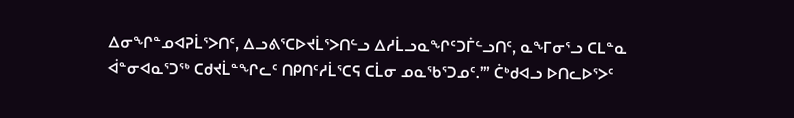ᐃᓂᖏᓐᓄᐊᕈᒫᕐᐳᑎᑦ, ᐃᓗᕕᕐᑕᐅᔪᒫᕐᐳᑎᓪᓗ ᐃᓱᒫᓗᓇᖏᑦᑐᒦᓪᓗᑎᑦ, ᓇᖕᒥᓂᕐᓗ ᑕᒪᓐᓇ ᐋᓐᓂᐊᓇᕐᑐᖅ ᑕᑯᔪᒫᓐᖏᓚᑦ ᑎᑭᑎᑦᓱᒫᕐᑕᕋ ᑕᒫᓂ ᓄᓇᖃᕐᑐᓄᑦ.’” ᑖᒃᑯᐊᓗ ᐅᑎᓚᐅᕐᐳᑦ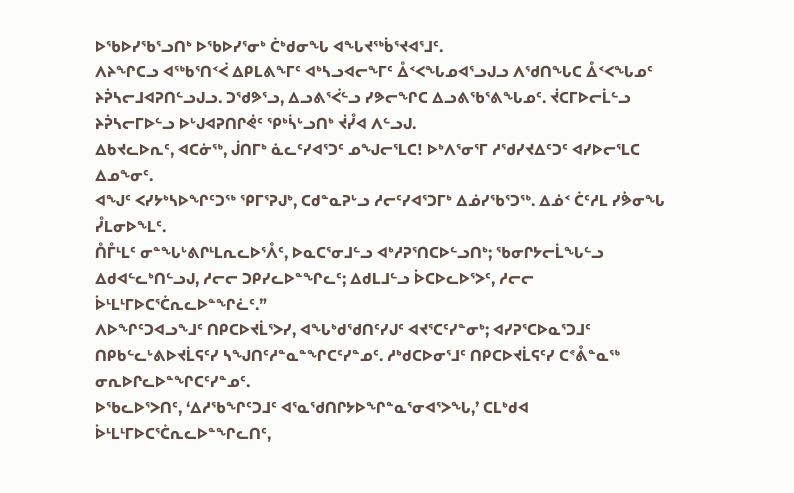ᐅᖃᐅᓯᖃᕐᓗᑎᒃ ᐅᖃᐅᓯᕐᓂᒃ ᑖᒃᑯᓂᖓ ᐊᖓᔪᖅᑳᕐᔪᐊᕐᒧᑦ.
ᐱᔨᖏᑕᓗ ᐊᖅᑲᕐᑎᑉᐹ ᐃᑭᒪᕕᖕᒥᑦ ᐊᒃᓴᓗᐊᓕᖕᒥᑦ ᐂᑉᐸᖓᓄᐊᕐᓗᒍᓗ ᐱᖁᑎᖓᑕ ᐂᑉᐸᖓᓄᑦ ᔨᕉᓴᓕᒧᐊᕈᑎᓪᓗᒍᓗ. ᑐᖁᕗᕐᓗ, ᐃᓗᕕᕐᐹᓪᓗ ᓯᕗᓕᖏᑕ ᐃᓗᕕᖃᕐᕕᖓᓄᑦ. ᔫᑕᒥᐅᓕᒫᓪᓗ ᔨᕉᓴᓕᒥᐅᓪᓗ ᐅᒡᒍᐊᕈᑎᒋᕚᑦ ᕿᒃᓵᒡᓗᑎᒃ ᔫᓮᐊ ᐱᓪᓗᒍ.
ᐃᑲᔪᓚᐅᕆᑦ, ᐊᑕᓃᖅ, ᒎᑎᒥᒃ ᓈᓚᑦᓯᐊᕐᑐᑦ ᓄᖑᓕᕐᒪᑕ! ᐅᒃᐱᕐᓂᕐᒥ ᓱᖁᓯᔪᐃᑦᑐᑦ ᐊᓯᐅᓕᕐᒪᑕ ᐃᓄᖕᓂᑦ.
ᐊᖑᑦ ᐸᓯᔭᒃᓴᐅᖏᑦᑐᖅ ᕿᒥᕐᕈᒍᒃ, ᑕᑯᓐᓇᕈᒡᓗ ᓱᓕᑦᓯᐊᕐᑐᒥᒃ ᐃᓅᓯᖃᕐᑐᖅ. ᐃᓅᑉ ᑖᑦᓱᒪ ᓯᕘᓂᖓ ᓮᒪᓂᐅᖕᒪᑦ.
ᑍᒤᒻᒪᑦ ᓂᓐᖓᒡᕕᒋᒻᒪᕆᓚᐅᕐᐰᑦ, ᐅᓇᑕᕐᓂᒧᓪᓗ ᐊᒃᓱᕈᕐᑎᑕᐅᓪᓗᑎᒃ; ᖃᓂᒋᔭᓕᒫᖓᓪᓗ ᐃᑯᐊᓪᓚᒃᑎᓪᓗᒍ, ᓱᓕᓕ ᑐᑭᓯᓚᐅᓐᖏᓚᑦ; ᐃᑯᒪᒧᓪᓗ ᐆᑕᐅᓚᐅᕐᐳᑦ, ᓱᓕᓕ ᐆᒻᒪᒻᒥᐅᑕᕐᑖᕆᓚᐅᓐᖏᓛᑦ.”
ᐱᐅᖏᑦᑐᐊᓗᖕᒧᑦ ᑎᑭᑕᐅᔪᒫᕐᐳᓯ, ᐊᖓᒃᑯᖁᑎᑦᓯᒍᑦ ᐊᔪᕐᑕᑦᓯᓐᓂᒃ; ᐊᓯᕈᕐᑕᐅᓇᕐᑐᒧᑦ ᑎᑭᑲᓪᓚᒡᕕᐅᔪᒫᕋᑦᓯ ᓴᖑᑎᑦᓱᓐᓇᓐᖏᑕᑦᓯᓐᓄᑦ. ᓱᒃᑯᑕᐅᓂᕐᒧᑦ ᑎᑭᑕᐅᔪᒫᕋᑦᓯ ᑕᕝᕔᓐᓇᖅ ᓂᕆᐅᒋᓚᐅᓐᖏᑕᑦᓯᓐᓄᑦ.
ᐅᖃᓚᐅᕐᐳᑎᑦ, ‘ᐃᓱᖃᖏᑦᑐᒧᑦ ᐊᕐᓇᖁᑎᒋᔭᐅᖏᓐᓇᕐᓂᐊᕐᐳᖓ,’ ᑕᒪᒃᑯᐊ ᐆᒻᒪᒻᒥᐅᑕᕐᑖᕆᓚᐅᓐᖏᓚᑎᑦ,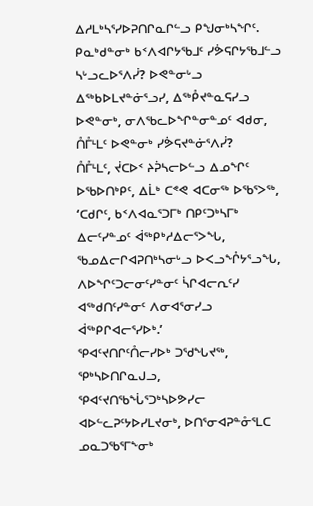ᐃᓱᒪᒃᓴᕐᓯᐅᕈᑎᒋᓇᒋᓪᓗ ᑭᖑᓂᒃᓴᖏᑦ.
ᑭᓇᒃᑯᓐᓂᒃ ᑲᑉᐱᐊᒋᔭᖃᒧᑦ ᓯᕘᕋᒋᔭᖃᒧᓪᓗ ᓴᒡᓗᓚᐅᕐᐱᓰ? ᐅᕙᓐᓂᒡᓗ ᐃᖅᑲᐅᒪᔪᓐᓃᕐᓗᓯ, ᐃᖅᑬᔪᓐᓇᕋᓯᓗ ᐅᕙᓐᓂᒃ, ᓂᐱᖃᓚᐅᖏᓐᓂᓐᓄᑦ ᐊᑯᓂ, ᑍᒤᒻᒪᑦ ᐅᕙᓐᓂᒃ ᓯᕘᕋᔪᓐᓃᕐᐱᓰ?
ᑍᒤᒻᒪᑦ, ᔫᑕᐅᑉ ᔨᕉᓴᓕᐅᓪᓗ ᐃᓄᖏᑦ ᐅᖃᐅᑎᒃᑭᑦ, ᐃᒫᒃ ᑕᕝᕙ ᐊᑕᓂᖅ ᐅᖃᕐᐳᖅ, ‘ᑕᑯᒋᑦ, ᑲᑉᐱᐊᓇᕐᑐᒥᒃ ᑎᑭᑦᑐᒃᓴᒥᒃ ᐃᓕᑦᓯᓐᓄᑦ ᐋᖅᑭᒃᓱᐃᓕᕐᐳᖓ, ᖃᓄᐃᓕᒋᐊᕈᑎᒃᓴᓂᒡᓗ ᐅᐸᓗᖕᒊᔭᕐᓗᖓ, ᐱᐅᖏᑦᑐᓕᓂᑦᓯᓐᓂᑦ ᓵᒋᐊᓕᕆᑦᓯ ᐊᖅᑯᑎᑦᓯᓐᓂᑦ ᐱᓂᐊᕐᓂᓯᓗ ᐋᖅᑭᒋᐊᓕᕐᓯᐅᒃ.’
ᕿᐊᑦᔪᑎᒋᑦᑍᓕᓯᐅᒃ ᑐᖁᖓᔪᖅ, ᕿᒃᓴᐅᑎᒋᓇᒍᓗ, ᕿᐊᑦᔪᑎᖃᖔᕐᑐᒃᓴᐅᕗᓯᓕ ᐊᐅᓪᓚᕈᑦᔭᐅᓯᒪᔪᓂᒃ, ᐅᑎᕐᓂᐊᕈᓐᓁᕐᒪᑕ ᓄᓇᑐᖃᕐᒥᖕᓂᒃ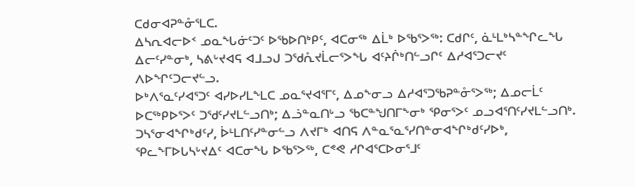ᑕᑯᓂᐊᕈᓐᓁᕐᒪᑕ.
ᐃᓴᕆᐊᓕᐅᑉ ᓄᓇᖓᓃᑦᑐᑦ ᐅᖃᐅᑎᒃᑭᑦ, ᐊᑕᓂᖅ ᐃᒫᒃ ᐅᖃᕐᐳᖅ: ᑕᑯᒋᑦ, ᓈᒻᒪᒃᓴᓐᖏᓚᖓ ᐃᓕᑦᓯᓐᓂᒃ, ᓴᕕᒡᔪᐊᕋ ᐊᒧᓗᒍ ᑐᖁᕅᔪᒫᓕᕐᐳᖓ ᐊᑦᔨᒌᒃᑎᓪᓗᒋᑦ ᐃᓱᐊᕐᑐᓕᔪᑦ ᐱᐅᖏᑦᑐᓕᔪᓪᓗ.
ᐅᒃᐱᕐᓇᑦᓯᐊᕐᑐᑦ ᐊᓯᐅᓯᒪᖕᒪᑕ ᓄᓇᕐᔪᐊᕐᒥᑦ, ᐃᓄᖕᓂᓗ ᐃᓱᐊᕐᑐᖃᕈᓐᓁᕐᐳᖅ; ᐃᓄᓕᒫᑦ ᐅᑕᖅᑭᐅᕐᐳᑦ ᑐᖁᑦᓯᔪᒪᓪᓗᑎᒃ; ᐃᓘᓐᓇᑎᒡᓗ ᖃᑕᓐᖑᑎᒥᖕᓂᒃ ᕿᓂᕐᐳᑦ ᓄᓗᐊᕐᑎᑦᓯᔪᒪᓪᓗᑎᒃ.
ᑐᓴᕐᓂᐊᖏᒃᑯᑦᓯ, ᐆᒻᒪᑎᑦᓯᓐᓂᓪᓗ ᐱᔪᒥᒃ ᐊᑎᕋ ᐱᓐᓇᕐᓇᕐᓯᑎᓐᓂᐊᖏᒃᑯᑦᓯᐅᒃ, ᕿᓚᖕᒥᐅᒐᓴᒡᔪᐃᑦ ᐊᑕᓂᖓ ᐅᖃᕐᐳᖅ, ᑕᕝᕙ ᓱᒋᐊᕐᑕᐅᓂᕐᒧᑦ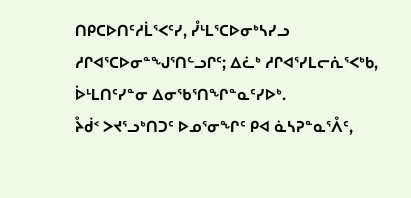ᑎᑭᑕᐅᑎᑦᓱᒫᕐᐸᑦᓯ, ᓮᒻᒪᕐᑕᐅᓂᒃᓴᓯᓗ ᓱᒋᐊᕐᑕᐅᓂᓐᖑᕐᑎᓪᓗᒋᑦ; ᐃᓛᒃ ᓱᒋᐊᕐᓯᒪᓕᕇᕐᐸᒃᑲ, ᐆᒻᒪᑎᑦᓯᓐᓂ ᐃᓂᖃᕐᑎᖏᓐᓇᑦᓯᐅᒃ.
ᔧᑰᑉ ᐳᔪᕐᓗᒃᑎᑐᑦ ᐅᓄᕐᓂᖏᑦ ᑭᐊ ᓈᓴᕈᓐᓇᕐᐰᑦ,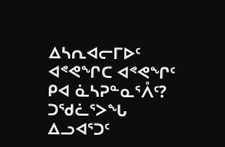ᐃᓴᕆᐊᓕᒥᐅᑦ ᐊᕝᕙᖏᑕ ᐊᕝᕙᖏᑦ ᑭᐊ ᓈᓴᕈᓐᓇᕐᐰᑦ? ᑐᖁᓛᕐᐳᖓ ᐃᓗᐊᕐᑐᑦ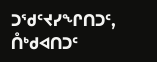ᑐᖁᑦᔪᓯᖏᑎᑐᑦ, ᑍᒃᑯᐊᑎᑐᑦ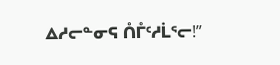ᐃᓱᓕᓐᓂᕋ ᑍᒤᑦᓱᒫᕐᓕ!”